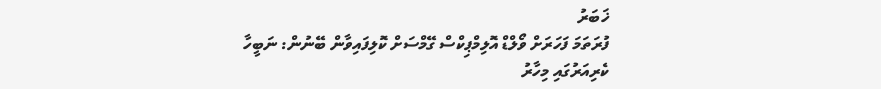ޚަބަރު
ފުރަތަމަ ފަހަރަށް ވޯލްޑް އޮލިމްޕިކްސް ގޭމްސަށް ކޮލިފައިވާން ބޭނުން: ނަބީހާ
ކެރިއަރުގައި މިހާރު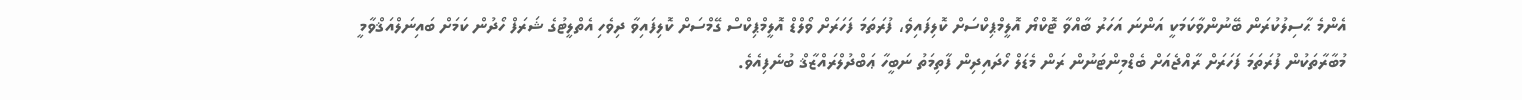އެންމެ ޙާސިލުކުރަން ބޭނުންވާކަމަކީ އަންނަ އަހަރު ބާއްވާ ޓޮކްޔޯ އޮލީމްޕިކްސަށް ކޮލިފައިވެ، ފުރަތަމަ ފަހަރަށް ވޯލްޑް އޮލީމްޕިކްސް ގޭމްސަށް ކޮލިފައިވާ ދިވެހި އެތްލީޓުގެ ޝަރަފް ހޯދުން ކަމަށް ބައިނަލްއަޤްވާމީ މުބާރާތަކުން ފުރަތަމަ ފަހަރަށް ރާއްޖެއަށް ބެޑްމިންޓަނުން ރަން މެޑަލް ހޯދައިދިން ފާތިމަތު ނަބީހާ ޢަބްދުލްރައްޒާޤް ބުނެފިއެވެ.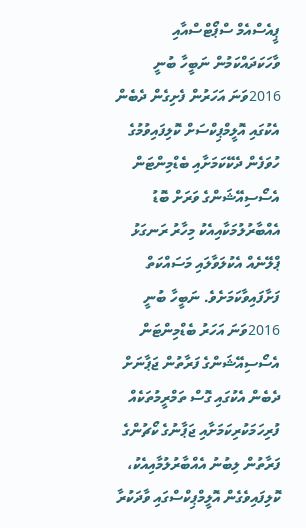ޕީއެސްއެމް ސްޕޯޓްސްއާއި ވާހަކަދައްކަމުން ނަބީހާ ބުނީ 2016ވަނަ އަހަރުން ފެށިގެން ދެބެން އެކުގައި އޮލީމްޕިކްސަށް ކޮލިފައިވުމުގެ ހުވަފެން ދެކޭކަމަށާއި ބެޑްމިންޓަން އެސޯސިއޭޝަންގެ ވަރަށް ބޮޑު އެއްބާރުލުމަކާއިއެކު މިހާރު ރަނގަޅު ޕްލޭނެއް އެކުލަވާލައި މަސައްކަތް ފަށާފައިވާކަމަށެވެ. ނަބީހާ ބުނީ 2016ވަނަ އަހަރު ބެޑްމިންޓަން އެސޯސިއޭޝަންގެ ފަރާތުން ޖަޕާނަށް ދެބެން އެކުގައި ގޮސް ތަމްރީމުތަކެއް ފުރިހަމަކުރިކަމަށާއި ޖަޕާނުގެ ކޯޗުންގެ ފަރާތުން ލިބުނު އެއްބާރުލުމާއިއެކު، ކޮލިފައިވެގެން އޮލީމްޕިކްސްގައި ވާދަކުރާ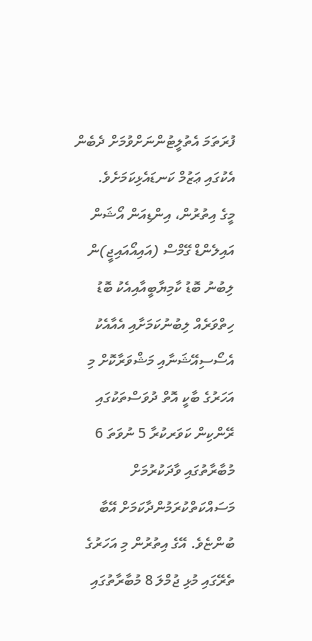ފުރަތަމަ އެތުލީޓުންނަށްވުމަށް ދެބެން އެކުގައި ޢަޒުމް ކަނޑައެޅިކަމަށެވެ.
މީގެ އިތުރުން، އިންޑިއަން އޯޝަން އައިލެންޑް ގޭމްސް (އައިއޯއައިޖީ)ން ލިބުނު ބޮޑު ކާމިޔާބީއާއިއެކު ބޮޑު ހިތްވަރެއް ލިބުނުކަމަށާއި އެއާއެކު އެސޯސިއޭޝަނާއި މަޝްވަރާކޮށް މި އަހަރުގެ ބާކީ އޮތް ދުވަސްތަކުގައި ރޭންކިން ކަވަރކުރާ 5 ނުވަތަ 6 މުބާރާތުގައި ވާދަކުރުމަށް މަސައްކަތްކުރަމުންދާކަމަށް އޭބާ ބުންޏެވެ. އޭގެ އިތުރުން މި އަހަރުގެ ތެރޭގައި މުޅި ޖުމްލަ 8 މުބާރާތުގައި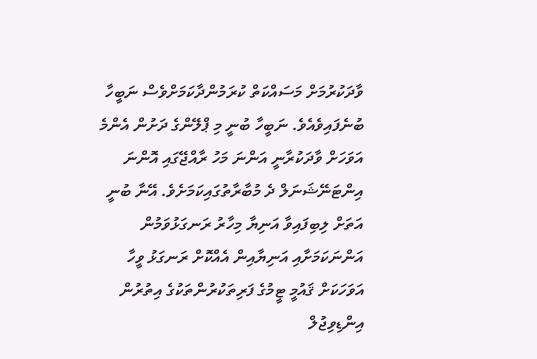ވާދަކުރުމަށް މަސައްކަތް ކުރަމުންދާކަމަށްވެސް ނަބީހާ ބުނެފައިވެއެވެ. ނަބީހާ ބުނީ މި ޕްލޭންގެ ދަށުން އެންމެ އަވަހަށް ވާދަކުރާނީ އަންނަ މަހު ރާއްޖޭގައި އޮންނަ އިންޓަނޭޝަނަލް ދެ މުބާރާތުގައިކަމަށެވެ. އޭނާ ބުނީ އަތަށް ލިބިފައިވާ އަނިޔާ މިހާރު ރަނގަޅުވަމުން އަންނަކަމަށާއި އަނިޔާއިން އެއްކޮށް ރަނގަޅު ވީހާ އަވަހަކަށް ޤައުމީ ޓީމުގެ ފަރިތަކުރުންތަކުގެ އިތުރުން އިންޑިވިޖުލް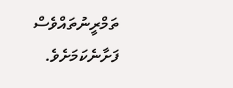ތަމްރީނުތައްވެސް ފަށާނެކަމަށެވެ.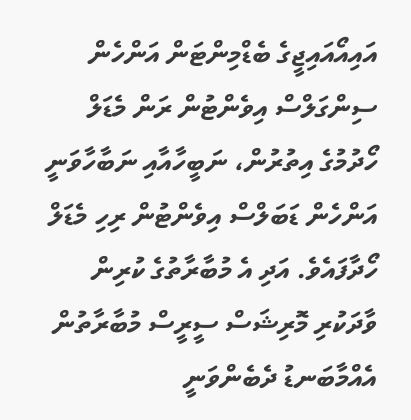އައިއޯއައިޖީގެ ބެޑްމިންޓަން އަންހެން ސިންގަލްސް އިވެންޓުން ރަން މެޑަލް ހޯދުމުގެ އިތުރުން، ނަބީހާއާއި ނަބާހާވަނީ އަންހެން ޑަބަލްސް އިވެންޓުން ރިހި މެޑަލް ހޯދާފައެވެ. އަދި އެ މުބާރާތުގެ ކުރިން ވާދަކުރި މޮރިޝަސް ސީރީސް މުބާރާތުން އެއްމާބަނޑު ދެބެންވަނީ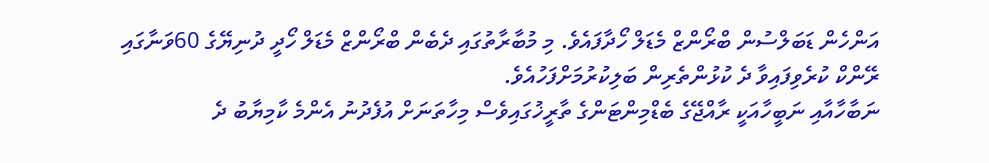އަންހެން ޑަބަލްސުން ބްރޯންޒް މެޑަލް ހޯދާފައެވެ. މި މުބާރާތުގައި ދެބެން ބްރޯންޒް މެޑަލް ހޯދީ ދުނިޔޭގެ 60ވަނާގައި ރޭންކް ކުރެވިފައިވާ ދެ ކުޅުންތެރިން ބަލިކުރުމަށްފަހުއެވެ.
ނަބާހާއާއި ނަބީހާއަކީ ރާއްޖޭގެ ބެޑްމިންޓަންގެ ތާރީޚުގައިވެސް މިހާތަނަށް އުފެދުނު އެންމެ ކާމިޔާބު ދެ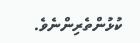ކުޅުންތެރިންނެވެ.